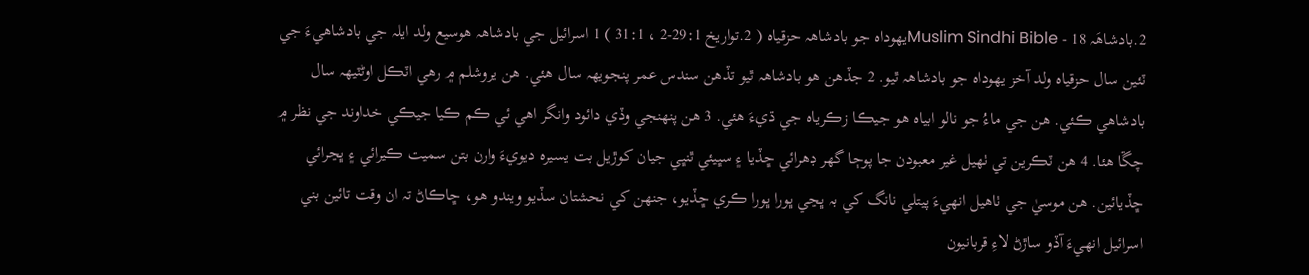2.بادشاهَہ 18 - Muslim Sindhi Bibleيهوداہ جو بادشاهہ حزقياہ ( 2.تواريخ 29:1-2 ، 31:1 ) 1 اسرائيل جي بادشاهہ هوسيع ولد ايلہ جي بادشاهيءَ جي ٽئين سال حزقياہ ولد آخز يهوداہ جو بادشاهہ ٿيو. 2 جڏهن هو بادشاهہ ٿيو تڏهن سندس عمر پنجويهہ سال هئي. هن يروشلم ۾ رهي اٽڪل اوڻٽيهہ سال بادشاهي ڪئي. هن جي ماءُ جو نالو ابياہ هو جيڪا زڪرياہ جي ڌيءَ هئي. 3 هن پنهنجي وڏي دائود وانگر اهي ئي ڪم ڪيا جيڪي خداوند جي نظر ۾ چڱا هئا. 4 هن ٽڪرين تي ٺهيل غير معبودن جا پوڄا گھر ڊهرائي ڇڏيا ۽ سڀيئي ٿنڀي جيان کوڙيل بت يسيرہ ديويءَ وارن بتن سميت ڪيرائي ۽ ڀڃرائي ڇڏيائين. هن موسيٰ جي ٺاهيل انهيءَ پيتلي نانگ کي بہ ڀڃي ڀورا ڀورا ڪري ڇڏيو، جنهن کي نحشتان سڏيو ويندو هو، ڇاڪاڻ تہ ان وقت تائين بني اسرائيل انهيءَ آڏو ساڙڻ لاءِ قربانيون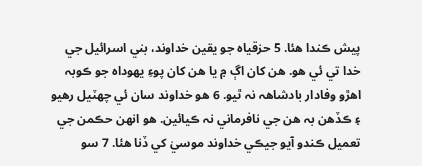پيش ڪندا هئا. 5 حزقياہ جو يقين خداوند، بني اسرائيل جي خدا تي ئي هو. هن کان اڳ ۾ يا هن کان پوءِ يهوداہ جو ڪوبہ اهڙو وفادار بادشاهہ نہ ٿيو. 6 هو خداوند سان ئي چهٽيل رهيو ۽ ڪڏهن بہ هن جي نافرماني نہ ڪيائين. هو انهن حڪمن جي تعميل ڪندو آيو جيڪي خداوند موسيٰ کي ڏنا هئا. 7 سو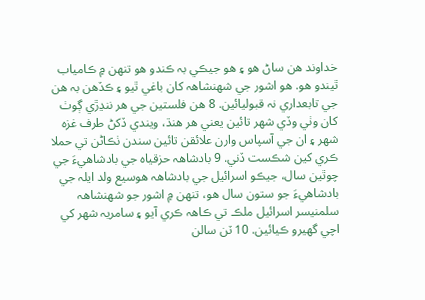خداوند هن ساڻ هو ۽ هو جيڪي بہ ڪندو هو تنهن ۾ ڪامياب ٿيندو هو. هو اشور جي شهنشاهہ کان باغي ٿيو ۽ ڪڏهن بہ هن جي تابعداري نہ قبوليائين. 8 هن فلستين جي هر ننڍڙي ڳوٺ کان وٺي وڏي شهر تائين يعني هر هنڌ، ويندي ڏکڻ طرف غزہ شهر ۽ ان جي آسپاس وارن علائقن تائين سندن ٺڪاڻن تي حملا ڪري کين شڪست ڏني. 9 بادشاهہ حزقياہ جي بادشاهيءَ جي چوٿين سال، جيڪو اسرائيل جي بادشاهہ هوسيع ولد ايلہ جي بادشاهيءَ جو ستون سال هو، تنهن ۾ اشور جو شهنشاهہ سلمنيسر اسرائيل ملڪ تي ڪاهہ ڪري آيو ۽ سامريہ شهر کي اچي گھيرو ڪيائين. 10 ٽن سالن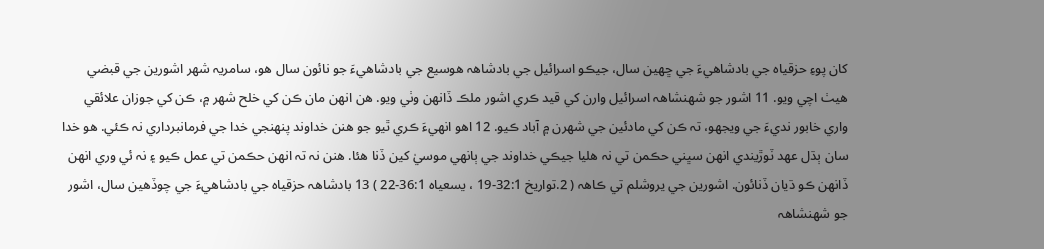کان پوءِ حزقياہ جي بادشاهيءَ جي ڇهين سال، جيڪو اسرائيل جي بادشاهہ هوسيع جي بادشاهيءَ جو نائون سال هو، سامريہ شهر اشورين جي قبضي هيٺ اچي ويو. 11 اشور جو شهنشاهہ اسرائيل وارن کي قيد ڪري اشور ملڪ ڏانهن وٺي ويو. هن انهن مان ڪن کي خلح شهر ۾، ڪن کي جوزان علائقي واري خابور نديءَ جي ويجھو، تہ ڪن کي مادئين جي شهرن ۾ آباد ڪيو. 12 اهو انهيءَ ڪري ٿيو جو هنن خداوند پنهنجي خدا جي فرمانبرداري نہ ڪئي. هو خدا سان ٻڌل عهد ٽوڙيندي انهن سڀني حڪمن تي نہ هليا جيڪي خداوند جي ٻانهي موسيٰ کين ڏنا هئا. هنن نہ تہ انهن حڪمن تي عمل ڪيو ۽ نہ ئي وري انهن ڏانهن ڪو ڌيان ڏنائون. اشورين جي يروشلم تي ڪاهہ ( 2.تواريخ 32:1-19 ، يسعياہ 36:1-22 ) 13 بادشاهہ حزقياہ جي بادشاهيءَ جي چوڏهين سال، اشور جو شهنشاهہ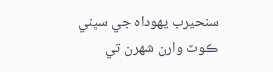سنحيرب يهوداہ جي سڀني ڪوٽ وارن شهرن تي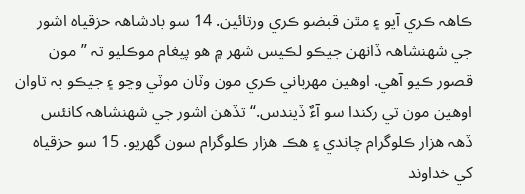ڪاهہ ڪري آيو ۽ مٿن قبضو ڪري ورتائين. 14 سو بادشاهہ حزقياہ اشور جي شهنشاهہ ڏانهن جيڪو لڪيس شهر ۾ هو پيغام موڪليو تہ ”مون قصور ڪيو آهي. اوهين مهرباني ڪري مون وٽان موٽي وڃو ۽ جيڪو بہ تاوان اوهين مون تي رکندا سو آءٌ ڏيندس.“ تڏهن اشور جي شهنشاهہ کانئس ڏهہ هزار ڪلوگرام چاندي ۽ هڪ هزار ڪلوگرام سون گھريو. 15 سو حزقياہ کي خداوند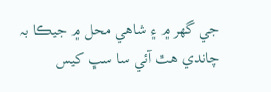جي گھر ۾ ۽ شاهي محل ۾ جيڪا بہ چاندي هٿ آئي سا سڀ کيس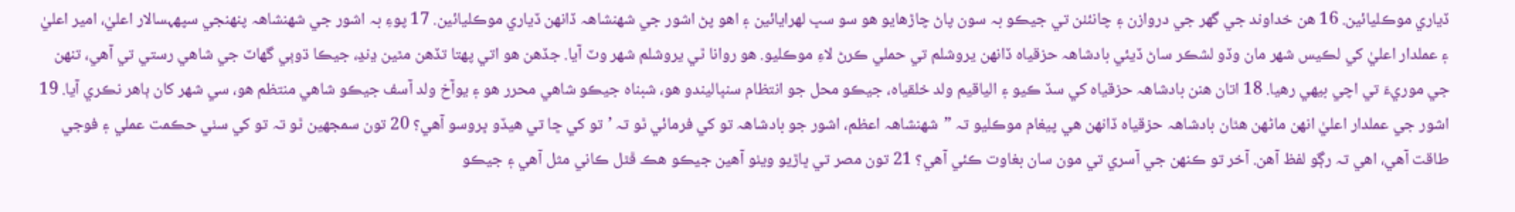ڏياري موڪليائين. 16 هن خداوند جي گھر جي دروازن ۽ چانئٺن تي جيڪو بہ سون پاڻ چاڙهايو هو سو سڀ لهرايائين ۽ اهو پڻ اشور جي شهنشاهہ ڏانهن ڏياري موڪليائين. 17 پوءِ بہ اشور جي شهنشاهہ پنهنجي سپهہسالار اعليٰ، امير اعليٰ ۽ عملدار اعليٰ کي لڪيس شهر مان وڏو لشڪر ساڻ ڏيئي بادشاهہ حزقياہ ڏانهن يروشلم تي حملي ڪرڻ لاءِ موڪليو. هو روانا ٿي يروشلم شهر وٽ آيا. جڏهن هو اتي پهتا تڏهن مٿين ڍنڍ، جيڪا ڌوٻي گھاٽ جي شاهي رستي تي آهي، تنهن جي موريءَ تي اچي بيهي رهيا. 18 اتان هنن بادشاهہ حزقياہ کي سڏ ڪيو ۽ الياقيم ولد خلقياہ، جيڪو محل جو انتظام سنڀاليندو هو، شبناہ جيڪو شاهي محرر هو ۽ يوآخ ولد آسف جيڪو شاهي منتظم هو، سي شهر کان ٻاهر نڪري آيا. 19 اشور جي عملدار اعليٰ انهن ماڻهن هٿان بادشاهہ حزقياہ ڏانهن هي پيغام موڪليو تہ ”شهنشاهہ اعظم، اشور جو بادشاهہ تو کي فرمائي ٿو تہ ’تو کي ڇا تي هيڏو ڀروسو آهي؟ 20 تون سمجھين ٿو تہ تو کي سٺي حڪمت عملي ۽ فوجي طاقت آهي، اهي تہ رڳو لفظ آهن. آخر تو ڪنهن جي آسري تي مون سان بغاوت ڪئي آهي؟ 21 تون مصر تي ڀاڙيو ويٺو آهين جيڪو هڪ ڦٿل ڪاني مثل آهي ۽ جيڪو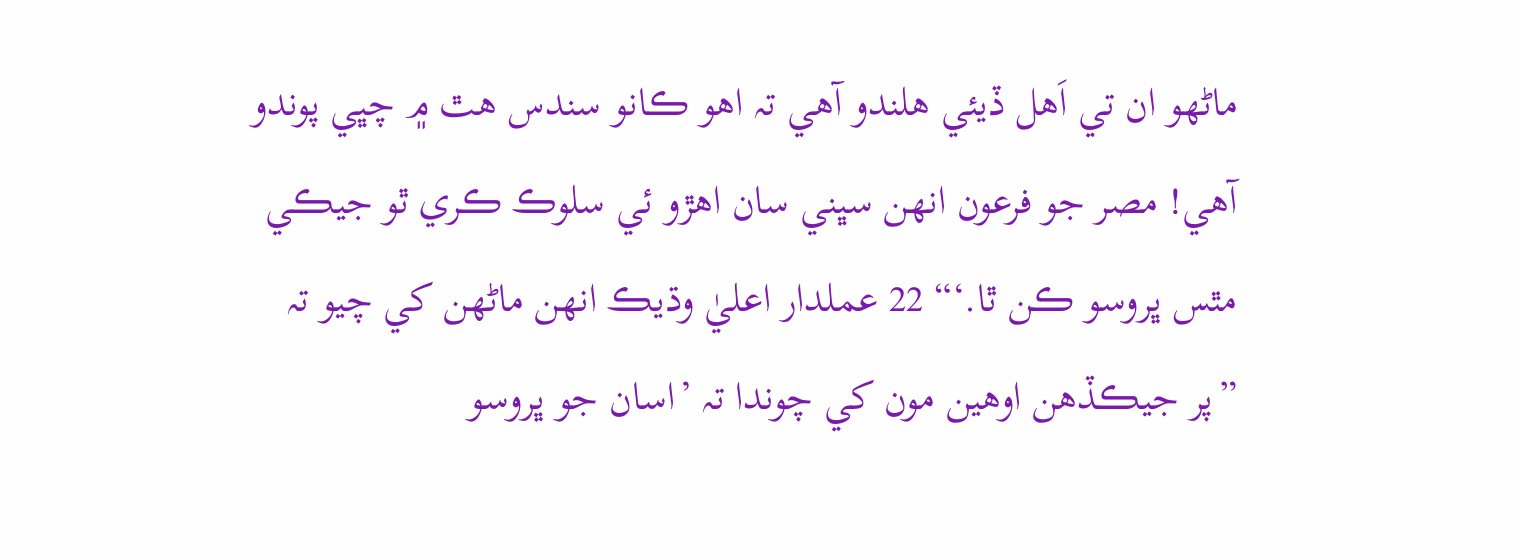ماڻهو ان تي اَهل ڏيئي هلندو آهي تہ اهو ڪانو سندس هٿ ۾ چڀي پوندو آهي! مصر جو فرعون انهن سڀني سان اهڙو ئي سلوڪ ڪري ٿو جيڪي مٿس ڀروسو ڪن ٿا.‘“ 22 عملدار اعليٰ وڌيڪ انهن ماڻهن کي چيو تہ ”پر جيڪڏهن اوهين مون کي چوندا تہ ’اسان جو ڀروسو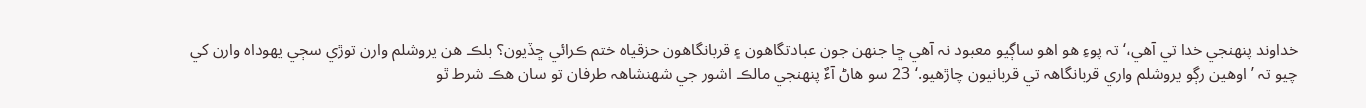خداوند پنهنجي خدا تي آهي،‘ تہ پوءِ هو اهو ساڳيو معبود نہ آهي ڇا جنهن جون عبادتگاهون ۽ قربانگاهون حزقياہ ختم ڪرائي ڇڏيون؟ بلڪ هن يروشلم وارن توڙي سڄي يهوداہ وارن کي چيو تہ ’اوهين رڳو يروشلم واري قربانگاهہ تي قربانيون چاڙهيو.‘ 23 سو هاڻ آءٌ پنهنجي مالڪ اشور جي شهنشاهہ طرفان تو سان هڪ شرط ٿو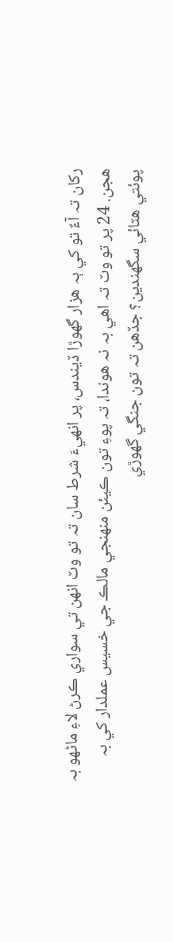رکان تہ آءٌ تو کي ٻہ هزار گھوڙا ڏيندس، پر انهيءَ شرط سان تہ تو وٽ انهن تي سواري ڪرڻ لاءِ ماڻهو بہ هجن. 24 پر تو وٽ تہ اهي بہ نہ هوندا، تہ پوءِ تون ڪيئن منهنجي مالڪ جي خسيس عملدار کي بہ پوئتي هٽائي سگھندين؟ جڏهن تہ تون جنگي گھوڙي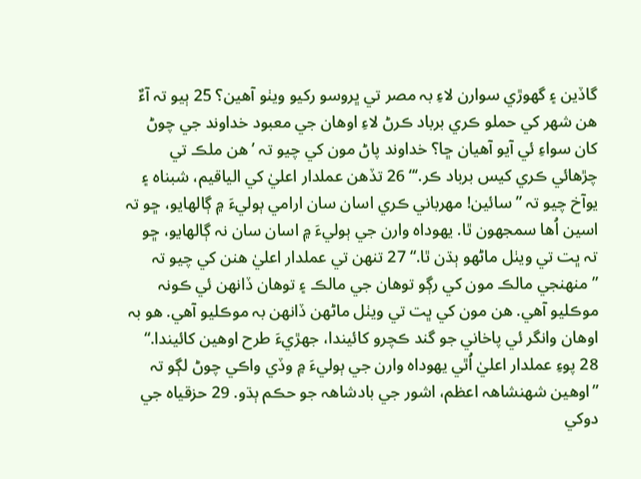گاڏين ۽ گھوڙي سوارن لاءِ بہ مصر تي ڀروسو رکيو ويٺو آهين؟ 25 ٻيو تہ آءٌ هن شهر کي حملو ڪري برباد ڪرڻ لاءِ اوهان جي معبود خداوند جي چوڻ کان سواءِ ئي آيو آهيان ڇا؟ خداوند پاڻ مون کي چيو تہ ’هن ملڪ تي چڙهائي ڪري کيس برباد ڪر.‘“ 26 تڏهن عملدار اعليٰ کي الياقيم، شبناہ ۽ يوآخ چيو تہ ”سائين! مهرباني ڪري اسان سان ارامي ٻوليءَ ۾ ڳالهايو، ڇو تہ اسين اُها سمجھون ٿا. يهوداہ وارن جي ٻوليءَ ۾ اسان سان نہ ڳالهايو، ڇو تہ ڀت تي ويٺل ماڻهو ٻڌن ٿا.“ 27 تنهن تي عملدار اعليٰ هنن کي چيو تہ ”منهنجي مالڪ مون کي رڳو توهان جي مالڪ ۽ توهان ڏانهن ئي ڪونہ موڪليو آهي. هن مون کي ڀت تي ويٺل ماڻهن ڏانهن بہ موڪليو آهي. هو بہ اوهان وانگر ئي پاخاني جو گند ڪچرو کائيندا، جهڙيءَ طرح اوهين کائيندا.“ 28 پوءِ عملدار اعليٰ اُٿي يهوداہ وارن جي ٻوليءَ ۾ وڏي واڪي چوڻ لڳو تہ ”اوهين شهنشاهہ اعظم، اشور جي بادشاهہ جو حڪم ٻڌو. 29 حزقياہ جي دوکي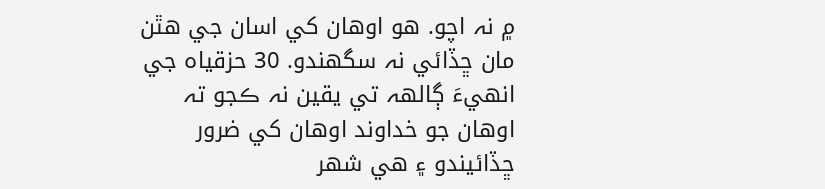۾ نہ اچو. هو اوهان کي اسان جي هٿن مان ڇڏائي نہ سگھندو. 30 حزقياہ جي انهيءَ ڳالهہ تي يقين نہ ڪجو تہ اوهان جو خداوند اوهان کي ضرور ڇڏائيندو ۽ هي شهر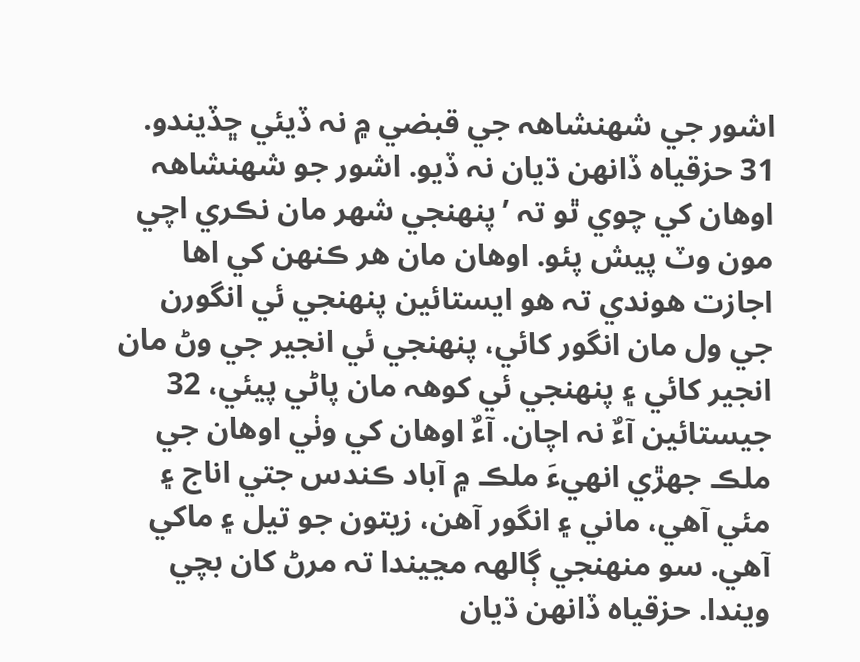اشور جي شهنشاهہ جي قبضي ۾ نہ ڏيئي ڇڏيندو. 31 حزقياہ ڏانهن ڌيان نہ ڏيو. اشور جو شهنشاهہ اوهان کي چوي ٿو تہ ’پنهنجي شهر مان نڪري اچي مون وٽ پيش پئو. اوهان مان هر ڪنهن کي اها اجازت هوندي تہ هو ايستائين پنهنجي ئي انگورن جي ول مان انگور کائي، پنهنجي ئي انجير جي وڻ مان انجير کائي ۽ پنهنجي ئي کوهہ مان پاڻي پيئي، 32 جيستائين آءٌ نہ اچان. آءٌ اوهان کي وٺي اوهان جي ملڪ جهڙي انهيءَ ملڪ ۾ آباد ڪندس جتي اناج ۽ مئي آهي، ماني ۽ انگور آهن، زيتون جو تيل ۽ ماکي آهي. سو منهنجي ڳالهہ مڃيندا تہ مرڻ کان بچي ويندا. حزقياہ ڏانهن ڌيان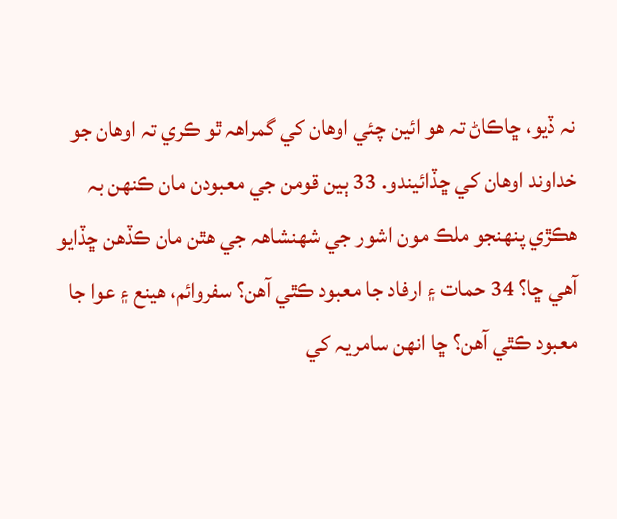نہ ڏيو، ڇاڪاڻ تہ هو ائين چئي اوهان کي گمراهہ ٿو ڪري تہ اوهان جو خداوند اوهان کي ڇڏائيندو. 33 ٻين قومن جي معبودن مان ڪنهن بہ هڪڙي پنهنجو ملڪ مون اشور جي شهنشاهہ جي هٿن مان ڪڏهن ڇڏايو آهي ڇا؟ 34 حمات ۽ ارفاد جا معبود ڪٿي آهن؟ سفروائم، هينع ۽ عوا جا معبود ڪٿي آهن؟ ڇا انهن سامريہ کي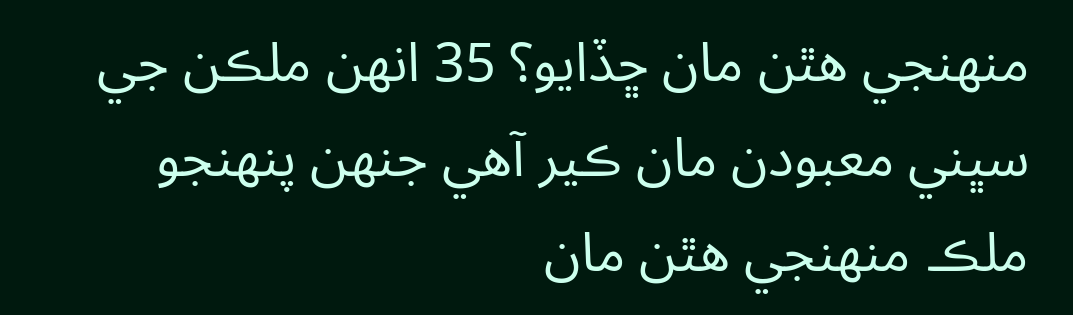منهنجي هٿن مان ڇڏايو؟ 35 انهن ملڪن جي سڀني معبودن مان ڪير آهي جنهن پنهنجو ملڪ منهنجي هٿن مان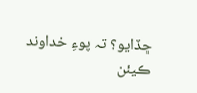ڇڏايو؟ تہ پوءِ خداوند ڪيئن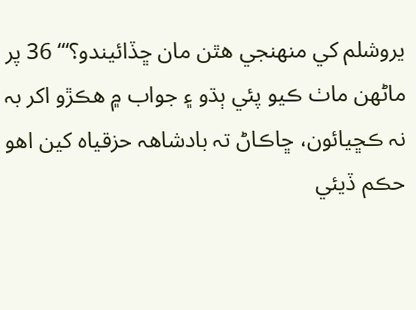يروشلم کي منهنجي هٿن مان ڇڏائيندو؟‘“ 36 پر ماڻهن ماٺ ڪيو پئي ٻڌو ۽ جواب ۾ هڪڙو اکر بہ نہ ڪڇيائون، ڇاڪاڻ تہ بادشاهہ حزقياہ کين اهو حڪم ڏيئي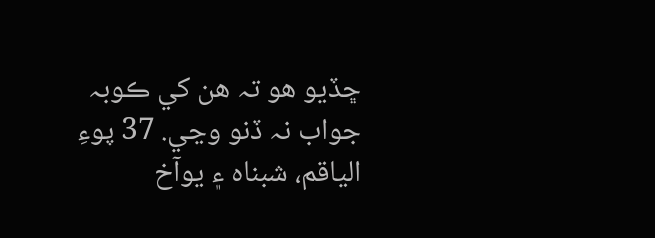ڇڏيو هو تہ هن کي ڪوبہ جواب نہ ڏنو وڃي. 37 پوءِ الياقم، شبناہ ۽ يوآخ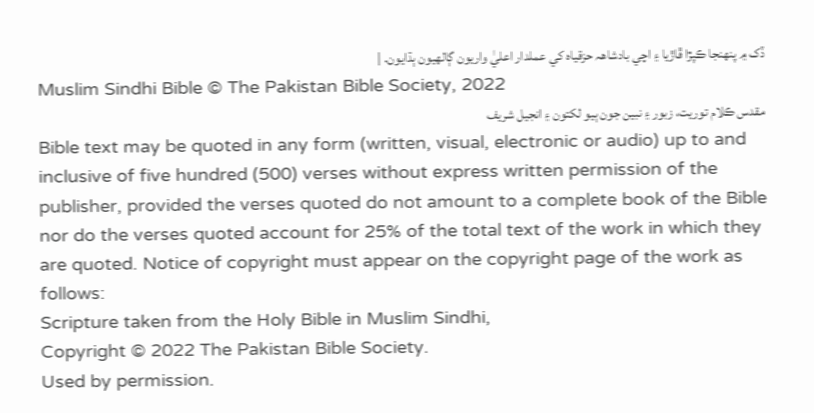ڏک ۾ پنهنجا ڪپڙا ڦاڙيا ۽ اچي بادشاهہ حزقياہ کي عملدار اعليٰ واريون ڳالهيون ٻڌايون. |
Muslim Sindhi Bible © The Pakistan Bible Society, 2022
مقدس ڪلام توريت، زبور ۽ نبين جون ٻيو لکتون ۽ انجيل شريف
Bible text may be quoted in any form (written, visual, electronic or audio) up to and inclusive of five hundred (500) verses without express written permission of the publisher, provided the verses quoted do not amount to a complete book of the Bible nor do the verses quoted account for 25% of the total text of the work in which they are quoted. Notice of copyright must appear on the copyright page of the work as follows:
Scripture taken from the Holy Bible in Muslim Sindhi,
Copyright © 2022 The Pakistan Bible Society.
Used by permission.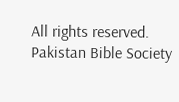All rights reserved.
Pakistan Bible Society